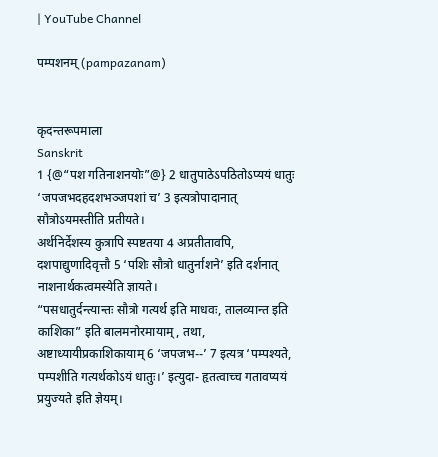| YouTube Channel

पम्पशनम् (pampazanam)


कृदन्तरूपमाला
Sanskrit
1 {@“पश गतिनाशनयोः”@} 2 धातुपाठेऽपठितोऽप्ययं धातुः ‘जपजभदहदशभञ्जपशां च’ 3 इत्यत्रोपादानात् सौत्रोऽयमस्तीति प्रतीयते।
अर्थनिर्देशस्य कुत्रापि स्पष्टतया 4 अप्रतीतावपि, दशपाद्युणादिवृत्तौ 5 ‘पशिः सौत्रो धातुर्नाशने’ इति दर्शनात् नाशनार्थकत्वमस्येति ज्ञायते।
“पसधातुर्दन्त्यान्तः सौत्रो गत्यर्थ इति माधवः, तालव्यान्त इति काशिका” इति बालमनोरमायाम्, तथा, अष्टाध्यायीप्रकाशिकायाम् 6 ‘जपजभ--’ 7 इत्यत्र ‘पम्पश्यते, पम्पशीति गत्यर्थकोऽयं धातुः।’ इत्युदा- हृतत्वाच्च गतावप्ययं प्रयुज्यते इति ज्ञेयम्।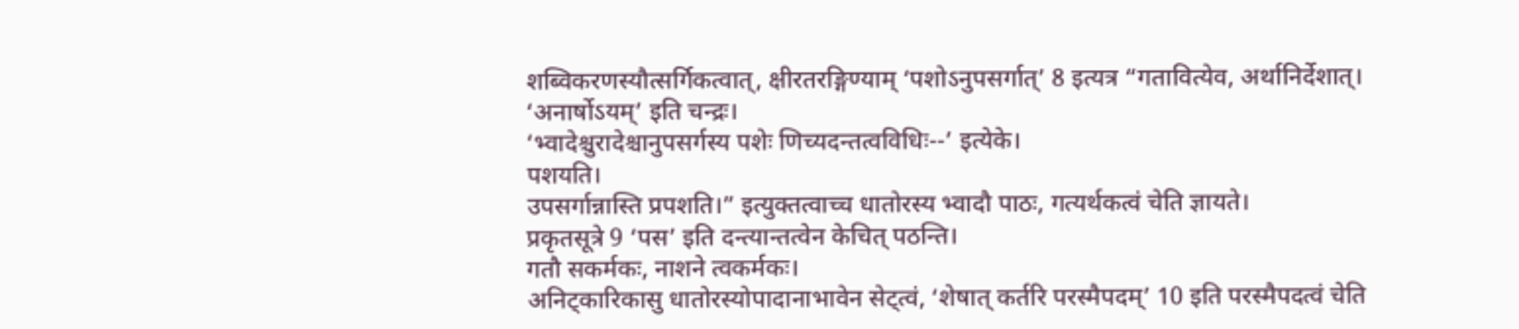शब्विकरणस्यौत्सर्गिकत्वात्, क्षीरतरङ्गिण्याम् ‘पशोऽनुपसर्गात्’ 8 इत्यत्र “गतावित्येव, अर्थानिर्देशात्।
‘अनार्षोऽयम्’ इति चन्द्रः।
‘भ्वादेश्चुरादेश्चानुपसर्गस्य पशेः णिच्यदन्तत्वविधिः--’ इत्येके।
पशयति।
उपसर्गान्नास्ति प्रपशति।” इत्युक्तत्वाच्च धातोरस्य भ्वादौ पाठः, गत्यर्थकत्वं चेति ज्ञायते।
प्रकृतसूत्रे 9 ‘पस’ इति दन्त्यान्तत्वेन केचित् पठन्ति।
गतौ सकर्मकः, नाशने त्वकर्मकः।
अनिट्कारिकासु धातोरस्योपादानाभावेन सेट्त्वं, ‘शेषात् कर्तरि परस्मैपदम्’ 10 इति परस्मैपदत्वं चेति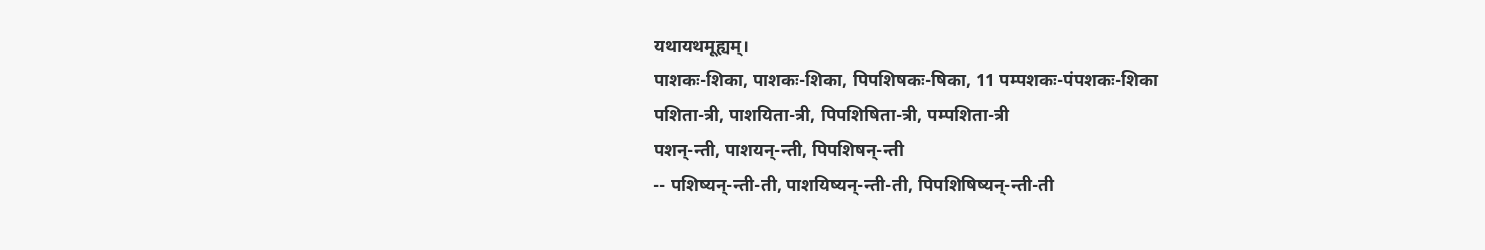यथायथमूह्यम्।
पाशकः-शिका, पाशकः-शिका, पिपशिषकः-षिका, 11 पम्पशकः-पंपशकः-शिका
पशिता-त्री, पाशयिता-त्री, पिपशिषिता-त्री, पम्पशिता-त्री
पशन्-न्ती, पाशयन्-न्ती, पिपशिषन्-न्ती
-- पशिष्यन्-न्ती-ती, पाशयिष्यन्-न्ती-ती, पिपशिषिष्यन्-न्ती-ती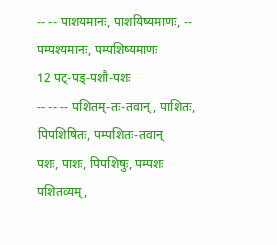-- -- पाशयमानः, पाशयिष्यमाणः, -- पम्पश्यमानः, पम्पशिष्यमाणः
12 पट्-पड्-पशौ-पशः
-- -- -- पशितम्-तः-तवान्, पाशितः, पिपशिषितः, पम्पशितः-तवान्
पशः, पाशः, पिपशिषुः, पम्पशः
पशितव्यम्,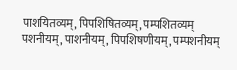पाशयितव्यम्, पिपशिषितव्यम्, पम्पशितव्यम्
पशनीयम्, पाशनीयम्, पिपशिषणीयम्, पम्पशनीयम्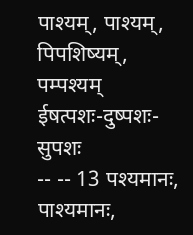पाश्यम्, पाश्यम्, पिपशिष्यम्, पम्पश्यम्
ईषत्पशः-दुष्पशः-सुपशः
-- -- 13 पश्यमानः, पाश्यमानः,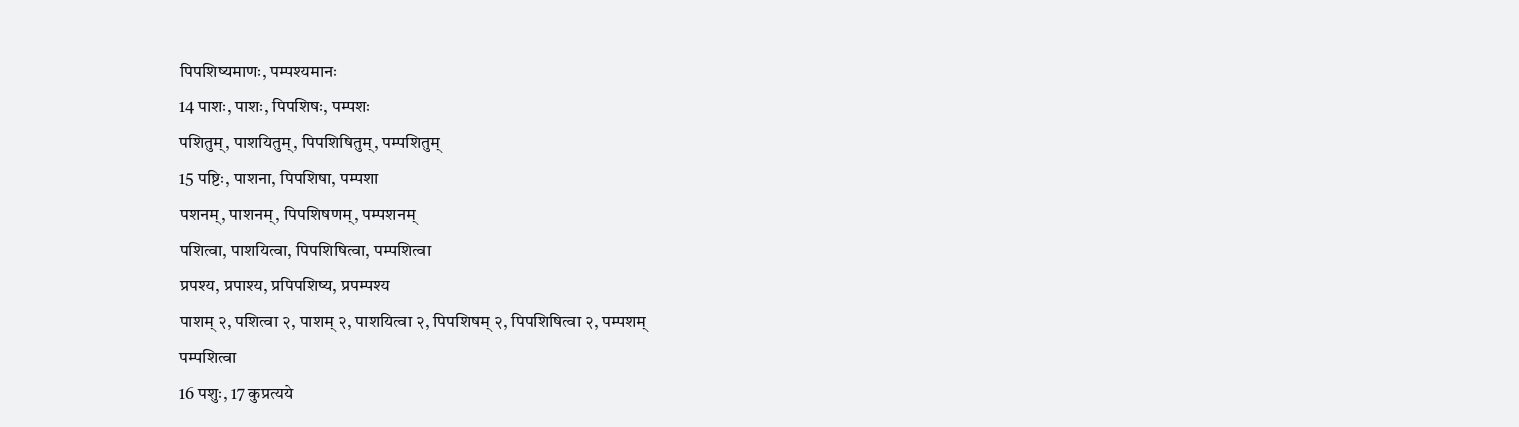पिपशिष्यमाणः, पम्पश्यमानः
14 पाशः, पाशः, पिपशिषः, पम्पशः
पशितुम्, पाशयितुम्, पिपशिषितुम्, पम्पशितुम्
15 पष्टिः, पाशना, पिपशिषा, पम्पशा
पशनम्, पाशनम्, पिपशिषणम्, पम्पशनम्
पशित्वा, पाशयित्वा, पिपशिषित्वा, पम्पशित्वा
प्रपश्य, प्रपाश्य, प्रपिपशिष्य, प्रपम्पश्य
पाशम् २, पशित्वा २, पाशम् २, पाशयित्वा २, पिपशिषम् २, पिपशिषित्वा २, पम्पशम्
पम्पशित्वा
16 पशुः, 17 कुप्रत्यये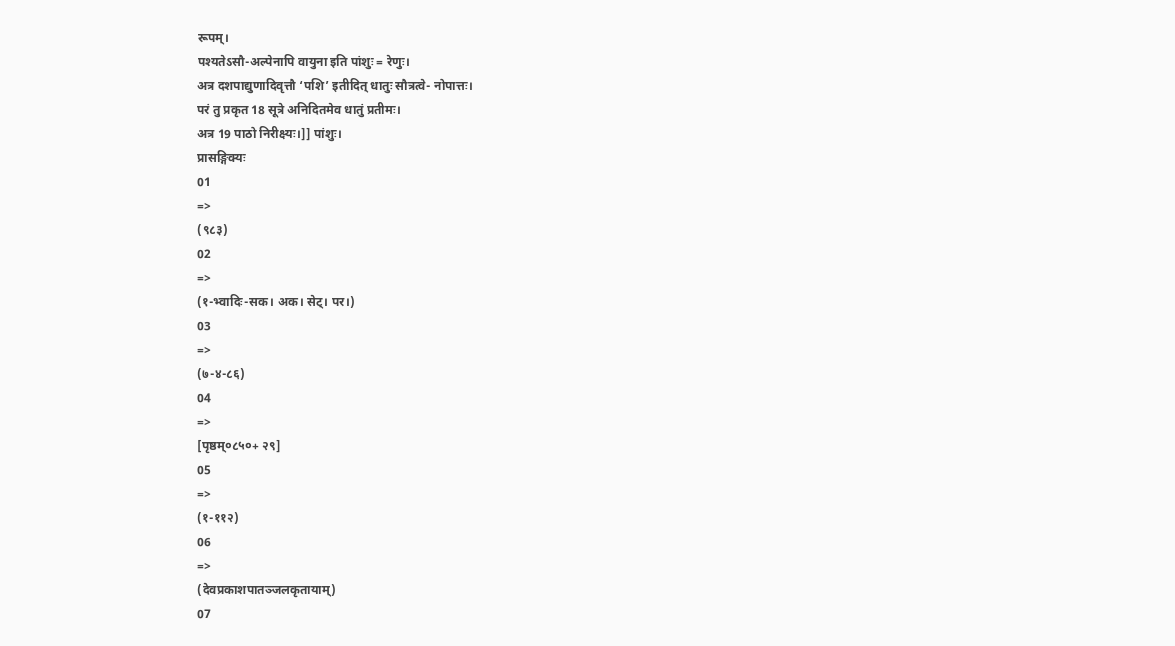रूपम्।
पश्यतेऽसौ-अल्पेनापि वायुना इति पांशुः = रेणुः।
अत्र दशपाद्युणादिवृत्तौ ‘पशि’ इतीदित् धातुः सौत्रत्वे- नोपात्तः।
परं तु प्रकृत 18 सूत्रे अनिदितमेव धातुं प्रतीमः।
अत्र 19 पाठो निरीक्ष्यः।]] पांशुः।
प्रासङ्गिक्यः
01
=>
(९८३)
02
=>
(१-भ्वादिः-सक। अक। सेट्। पर।)
03
=>
(७-४-८६)
04
=>
[पृष्ठम्०८५०+ २९]
05
=>
(१-११२)
06
=>
(देवप्रकाशपातञ्जलकृतायाम्)
07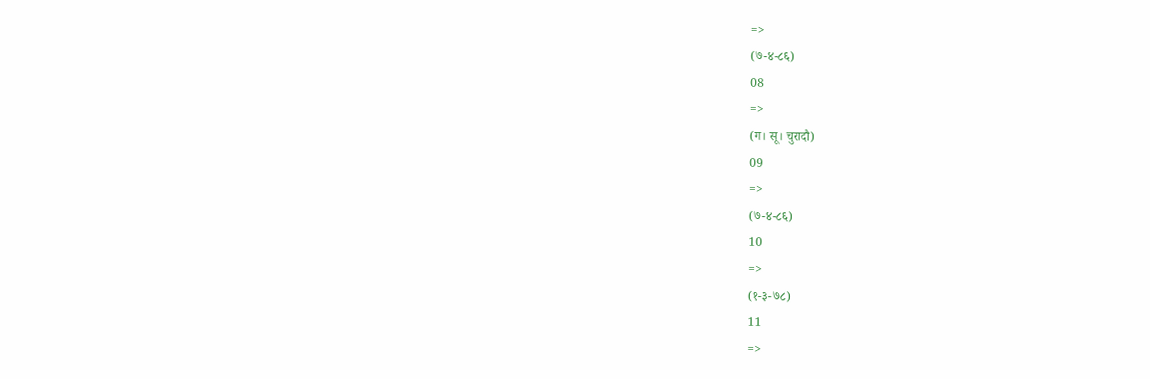=>
(७-४-८६)
08
=>
(ग। सू। चुरादौ)
09
=>
(७-४-८६)
10
=>
(१-३-७८)
11
=>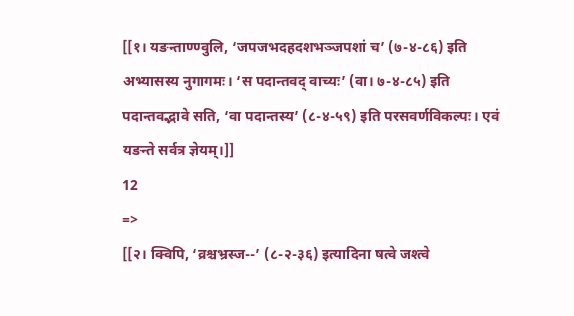[[१। यङन्ताण्ण्वुलि, ‘जपजभदहदशभञ्जपशां च’ (७-४-८६) इति अभ्यासस्य नुगागमः। ‘स पदान्तवद् वाच्यः’ (वा। ७-४-८५) इति पदान्तवद्भावे सति, ‘वा पदान्तस्य’ (८-४-५९) इति परसवर्णविकल्पः। एवं यङन्ते सर्वत्र ज्ञेयम्।]]
12
=>
[[२। क्विपि, ‘व्रश्चभ्रस्ज--’ (८-२-३६) इत्यादिना षत्वे जश्त्वे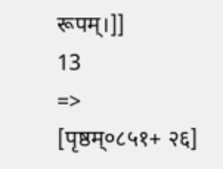रूपम्।]]
13
=>
[पृष्ठम्०८५१+ २६]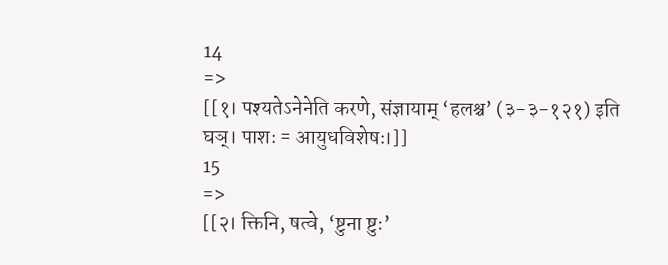14
=>
[[१। पश्यतेऽनेनेति करणे, संज्ञायाम् ‘हलश्च’ (३-३-१२१) इति घञ्। पाशः = आयुधविशेषः।]]
15
=>
[[२। क्तिनि, षत्वे, ‘ष्टुना ष्टुः’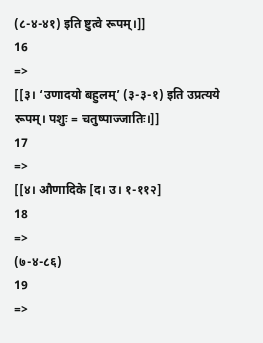(८-४-४१) इति ष्टुत्वे रूपम्।]]
16
=>
[[३। ‘उणादयो बहुलम्’ (३-३-१) इति उप्रत्यये रूपम्। पशुः = चतुष्पाज्जातिः।]]
17
=>
[[४। औणादिके [द। उ। १-११२]
18
=>
(७-४-८६)
19
=>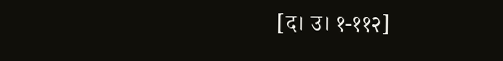[द। उ। १-११२]